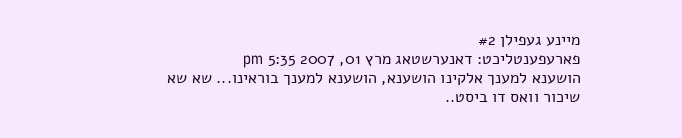מיינע געפילן #2
פארעפענטליכט: דאנערשטאג מרץ 01, 2007 5:35 pm
הושענא למענך אלקינו הושענא, הושענא למענך בוראינו... שא שא שיכור וואס דו ביסט..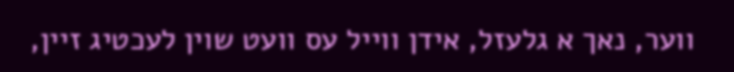ווער, נאך א גלעזל, אידן ווייל עס וועט שוין לעכטיג זיין,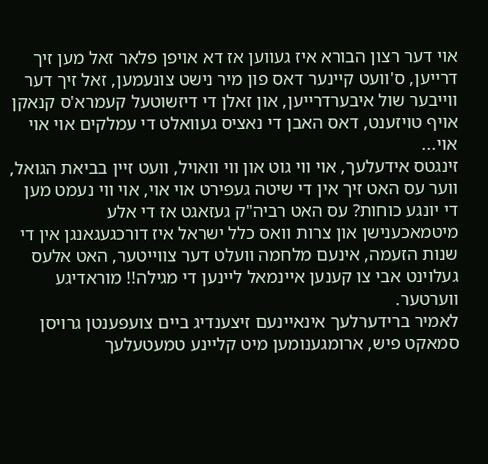אוי דער רצון הבורא איז געווען אז דא אויפן פלאר זאל מען זיך דרייען, ס'וועט קיינער דאס פון מיר נישט צונעמען, זאל זיך דער ווייבער שול איבערדרייען, און זאלן די דיזשוטעל קעמרא'ס קנאקן אויף טויזענט, דאס האבן די נאציס געוואלט די עמלקים אוי אוי אוי...
זינגטס אידעלעך, אוי ווי גוט און ווי וואויל, וועט זיין בביאת הגואל, ווער עס האט זיך אין די שיטה געפירט אוי אוי, אוי ווי נעמט מען די יונגע כוחות? עס האט רביה"ק געזאגט אז די אלע מיטמאכענישן און צרות וואס כלל ישראל איז דורכגעגאנגן אין די שנות הזעמה, אינעם מלחמה וועלט דער צווייטער, האט אלעס געלוינט אבי צו קענען איינמאל ליינען די מגילה!! מוראדיגע ווערטער.
לאמיר ברידערלעך אינאיינעם זיצענדיג ביים צועפענטן גרויסן סמאקט פיש, ארומגענומען מיט קליינע טמעטעלעך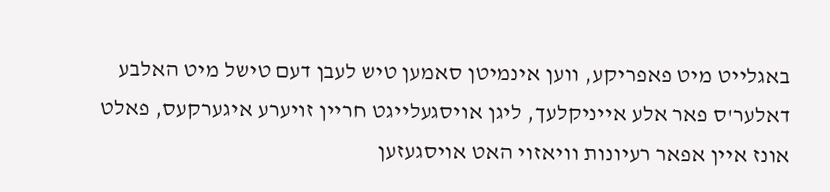באגלייט מיט פאפריקע, ווען אינמיטן סאמען טיש לעבן דעם טישל מיט האלבע דאלער'ס פאר אלע אייניקלעך, ליגן אויסגעלייגט חריין זויערע איגערקעס, פאלט אונז איין אפאר רעיונות וויאזוי האט אויסגעזען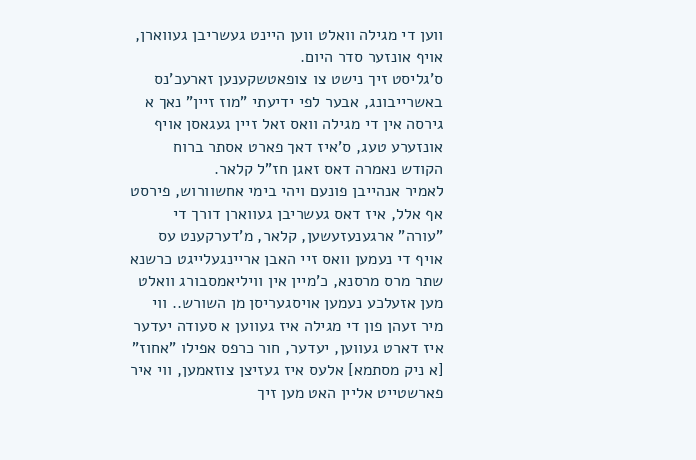ווען די מגילה וואלט ווען היינט געשריבן געווארן, אויף אונזער סדר היום.
ס'גליסט זיך נישט צו צופאטשקענען זארעכ'נס באשרייבונג, אבער לפי ידיעתי "מוז זיין" נאך א גירסה אין די מגילה וואס זאל זיין געגאסן אויף אונזערע טעג, ס'איז דאך פארט אסתר ברוח הקודש נאמרה דאס זאגן חז"ל קלאר.
לאמיר אנהייבן פונעם ויהי בימי אחשוורוש, פירסט אף אלל, איז דאס געשריבן געווארן דורך די "עורה" ארגענעזעשען, קלאר, מ'דערקענט עס אויף די נעמען וואס זיי האבן אריינגעלייגט כרשנא שתר מרס מרסנא, כ'מיין אין וויליאמסבורג וואלט מען אזעלכע נעמען אויסגעריסן מן השורש.. ווי מיר זעהן פון די מגילה איז געווען א סעודה יעדער איז דארט געווען, יעדער, חור כרפס אפילו "אחוז" [א ניק מסתמא] אלעס איז געזיצן צוזאמען, ווי איר פארשטייט אליין האט מען זיך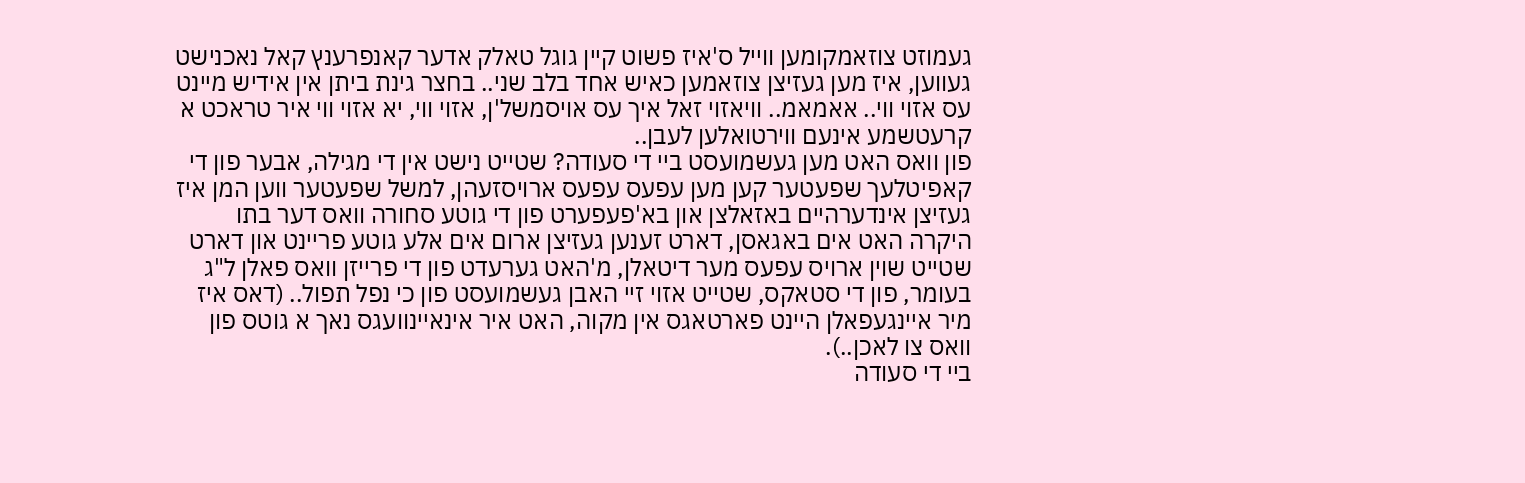געמוזט צוזאמקומען ווייל ס'איז פשוט קיין גוגל טאלק אדער קאנפרענץ קאל נאכנישט געווען, איז מען געזיצן צוזאמען כאיש אחד בלב שני.. בחצר גינת ביתן אין אידיש מיינט עס אזוי ווי.. אאמאמ.. וויאזוי זאל איך עס אויסמשל'ן, אזוי ווי, יא אזוי ווי איר טראכט א קרעטשמע אינעם ווירטואלען לעבן..
פון וואס האט מען געשמועסט ביי די סעודה? שטייט נישט אין די מגילה, אבער פון די קאפיטלעך שפעטער קען מען עפעס עפעס ארויסזעהן, למשל שפעטער ווען המן איז געזיצן אינדערהיים באזאלצן און בא'פעפערט פון די גוטע סחורה וואס דער בתו היקרה האט אים באגאסן, דארט זענען געזיצן ארום אים אלע גוטע פריינט און דארט שטייט שוין ארויס עפעס מער דיטאלן, מ'האט גערעדט פון די פרייזן וואס פאלן ל"ג בעומר, פון די סטאקס, שטייט אזוי זיי האבן געשמועסט פון כי נפל תפול.. (דאס איז מיר איינגעפאלן היינט פארטאגס אין מקוה, האט איר אינאיינוועגס נאך א גוטס פון וואס צו לאכן..).
ביי די סעודה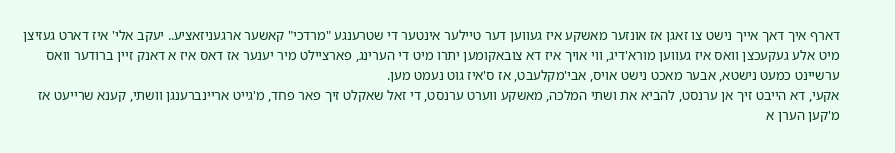דארף איך דאך אייך נישט צו זאגן אז אונזער מאשקע איז געווען דער טיילער אינטער די שטרענגע "מרדכי" קאשער ארגעניזאציע.. יעקב אלי' איז דארט געזיצן מיט אלע געקעכצן וואס איז געווען מורא'דיג, ווי אויך איז דא צובאקומען יתרו מיט די הערינג, פארציילט מיר יענער אז דאס איז א דאנק זיין ברודער וואס ערשיינט כמעט נישטא, אבער מאכט נישט אויס, אבי'מקלעבט, אז ס'איז גוט נעמט מען.
אקעי, דא הייבט זיך אן ערנסט, להביא את ושתי המלכה, מאשקע ווערט ערנסט, די זאל שאקלט זיך פאר פחד, מ'גייט אריינברענגן וושתי, קענא שרייעט אז מ'קען הערן א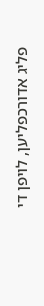פליג אדורכפליען, לויפן די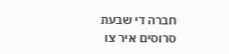חברה די שבעת סרוסים איר צו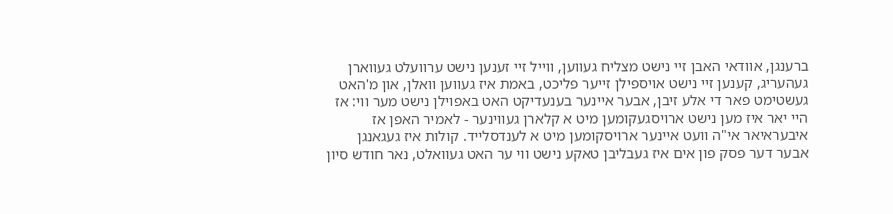ברענגן, אוודאי האבן זיי נישט מצליח געווען, ווייל זיי זענען נישט ערוועלט געווארן געהעריג, קענען זיי נישט אויספילן זייער פליכט, באמת איז געווען וואלן, און מ'האט געשטימט פאר די אלע זיבן, אבער איינער בענעדיקט האט באפוילן נישט מער ווי: אז היי יאר איז מען נישט ארויסגעקומען מיט א קלארן געווינער - לאמיר האפן אז איבעראיאר אי"ה וועט איינער ארויסקומען מיט א לענדסלייד. קולות איז געגאנגן אבער דער פסק פון אים איז געבליבן טאקע נישט ווי ער האט געוואלט, נאר חודש סיון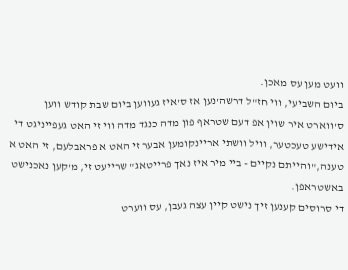וועט מען עס מאכן.
ביום השביעי, ווי חז"ל דרשה'נען אז ס'איז געווען ביום שבת קודש ווען ס'ווארט איר שוין אפ דעם שטראף פון מדה כנגד מדה ווי זי האט געפייניגט די אידישע טעכטער, וויל וושתי אריינקומען אבער זי האט א פראבלעם, זי האט א טענה,"והייתם נקיים - ביי מיר איז נאך פרייטאג" שרייעט זי, מ'קען נאכנישט באשטראפן.
די סרוסים קענען זיך נישט קיין עצה געבן, עס ווערט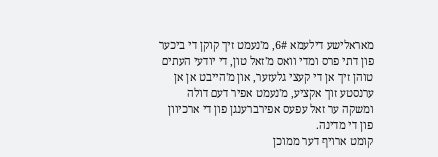מאראלישע דילעמא 6#, מ'נעמט זיך קוקן די ביכער פון דתי פרס ומדי וואס מ'זאל טון, די יודעי העתים טוהן זיך אן די קעצי גלעזער, און מ'הייבט אן אן ערנסטע זוך אקציע, מ'נעמט אפיר דעם דולה ומשקה ער זאל עפעס אפירברענגן פון די ארכיוון פון די מדינה.
קומט ארויף דער ממוכן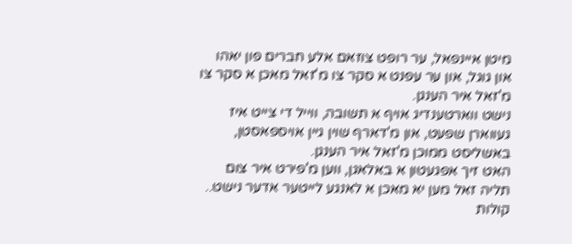מיטן איינפאל, ער רופט צוזאם אלע חברים פון יאהו און גוגל, און ער עפנט א סקר צו מ'זאל מאכן א סקר צו מ'זאל איר הענגן.
נישט ווארטענדיג אויף א תשובה, ווייל די צייט איז געווארן שפעט, און מ'דארף שוין גיין אויספאסטן, באשליסט ממוכן מ'זאל איר הענגן.
האט זיך אפגעטון א באלאגן, ווען מ'פירט איר צום תליה זאל מען יא מאכן א לאנגע לייטער אדער נישט.. קולות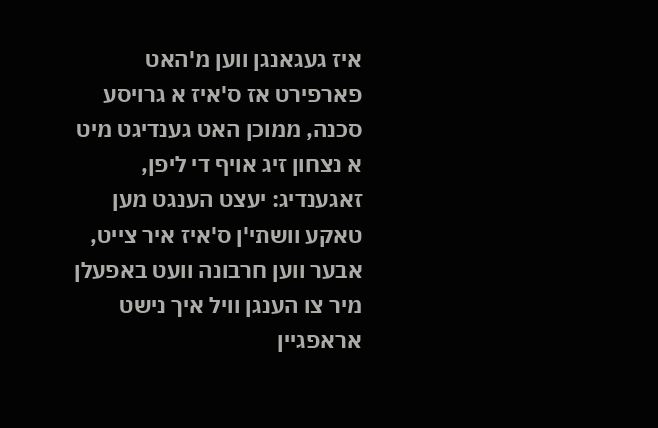איז געגאנגן ווען מ'האט פארפירט אז ס'איז א גרויסע סכנה, ממוכן האט גענדיגט מיט א נצחון זיג אויף די ליפן, זאגענדיג: יעצט הענגט מען טאקע וושתי'ן ס'איז איר צייט, אבער ווען חרבונה וועט באפעלן מיר צו הענגן וויל איך נישט אראפגיין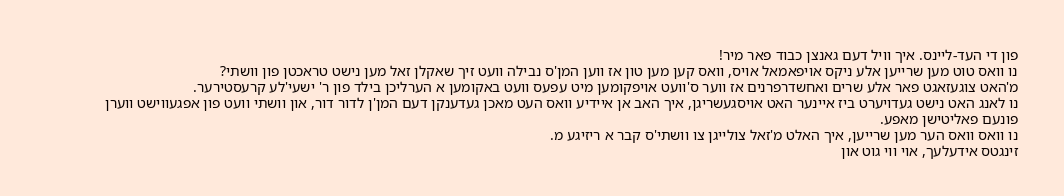פון די העד-ליינס. איך וויל דעם גאנצן כבוד פאר מיר!
נו וואס טוט מען שרייען אלע ניקס אויפאמאל אויס, וואס קען מען טון אז ווען המן'ס נבילה וועט זיך שאקלן זאל מען נישט טראכטן פון וושתי?
מ'האט צוגעזאגט פאר אלע שרים ואחשדרפרנים אז ווער ס'וועט אויפקומען מיט עפעס וועט באקומען א הערליכן בילד פון ר' ישעי'לע קרעסטירער.
נו לאנג האט נישט געדויערט ביז איינער האט אויסגעשריגן, איך האב אן איידיע וואס העט מאכן געדענקן דעם המן'ן לדור דור, און וושתי וועט פון אפגעווישט ווערן פונעם פאליטישן מאפע.
נו וואס וואס הער מען שרייען, איך האלט מ'זאל צולייגן צו וושתי'ס קבר א ריזיגע מ.
זינגטס אידעלעך, אוי ווי גוט און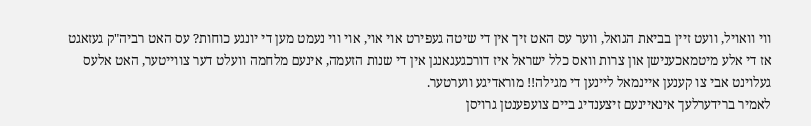ווי וואויל, וועט זיין בביאת הגואל, ווער עס האט זיך אין די שיטה געפירט אוי אוי, אוי ווי נעמט מען די יונגע כוחות? עס האט רביה"ק געזאגט אז די אלע מיטמאכענישן און צרות וואס כלל ישראל איז דורכגעגאנגן אין די שנות הזעמה, אינעם מלחמה וועלט דער צווייטער, האט אלעס געלוינט אבי צו קענען איינמאל ליינען די מגילה!! מוראדיגע ווערטער.
לאמיר ברידערלעך אינאיינעם זיצענדיג ביים צועפענטן גרויסן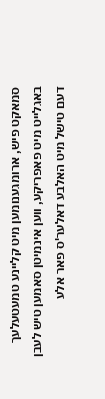סמאקט פיש, ארומגענומען מיט קליינע טמעטעלעך באגלייט מיט פאפריקע, ווען אינמיטן סאמען טיש לעבן דעם טישל מיט האלבע דאלער'ס פאר אלע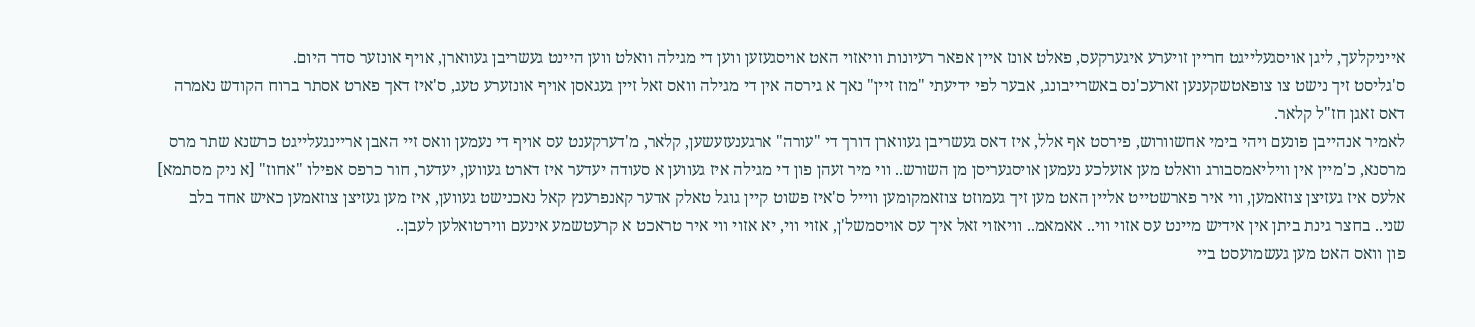אייניקלעך, ליגן אויסגעלייגט חריין זויערע איגערקעס, פאלט אונז איין אפאר רעיונות וויאזוי האט אויסגעזען ווען די מגילה וואלט ווען היינט געשריבן געווארן, אויף אונזער סדר היום.
ס'גליסט זיך נישט צו צופאטשקענען זארעכ'נס באשרייבונג, אבער לפי ידיעתי "מוז זיין" נאך א גירסה אין די מגילה וואס זאל זיין געגאסן אויף אונזערע טעג, ס'איז דאך פארט אסתר ברוח הקודש נאמרה דאס זאגן חז"ל קלאר.
לאמיר אנהייבן פונעם ויהי בימי אחשוורוש, פירסט אף אלל, איז דאס געשריבן געווארן דורך די "עורה" ארגענעזעשען, קלאר, מ'דערקענט עס אויף די נעמען וואס זיי האבן אריינגעלייגט כרשנא שתר מרס מרסנא, כ'מיין אין וויליאמסבורג וואלט מען אזעלכע נעמען אויסגעריסן מן השורש.. ווי מיר זעהן פון די מגילה איז געווען א סעודה יעדער איז דארט געווען, יעדער, חור כרפס אפילו "אחוז" [א ניק מסתמא] אלעס איז געזיצן צוזאמען, ווי איר פארשטייט אליין האט מען זיך געמוזט צוזאמקומען ווייל ס'איז פשוט קיין גוגל טאלק אדער קאנפרענץ קאל נאכנישט געווען, איז מען געזיצן צוזאמען כאיש אחד בלב שני.. בחצר גינת ביתן אין אידיש מיינט עס אזוי ווי.. אאמאמ.. וויאזוי זאל איך עס אויסמשל'ן, אזוי ווי, יא אזוי ווי איר טראכט א קרעטשמע אינעם ווירטואלען לעבן..
פון וואס האט מען געשמועסט ביי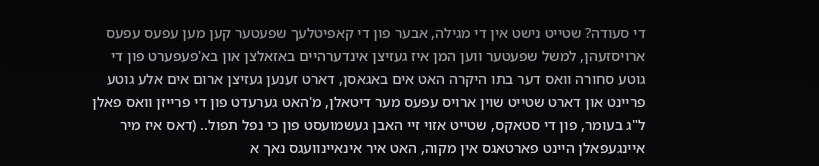די סעודה? שטייט נישט אין די מגילה, אבער פון די קאפיטלעך שפעטער קען מען עפעס עפעס ארויסזעהן, למשל שפעטער ווען המן איז געזיצן אינדערהיים באזאלצן און בא'פעפערט פון די גוטע סחורה וואס דער בתו היקרה האט אים באגאסן, דארט זענען געזיצן ארום אים אלע גוטע פריינט און דארט שטייט שוין ארויס עפעס מער דיטאלן, מ'האט גערעדט פון די פרייזן וואס פאלן ל"ג בעומר, פון די סטאקס, שטייט אזוי זיי האבן געשמועסט פון כי נפל תפול.. (דאס איז מיר איינגעפאלן היינט פארטאגס אין מקוה, האט איר אינאיינוועגס נאך א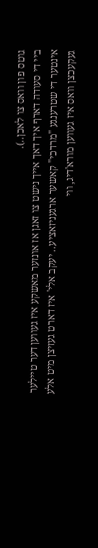גוטס פון וואס צו לאכן..).
ביי די סעודה דארף איך דאך אייך נישט צו זאגן אז אונזער מאשקע איז געווען דער טיילער אינטער די שטרענגע "מרדכי" קאשער ארגעניזאציע.. יעקב אלי' איז דארט געזיצן מיט אלע געקעכצן וואס איז געווען מורא'דיג, ווי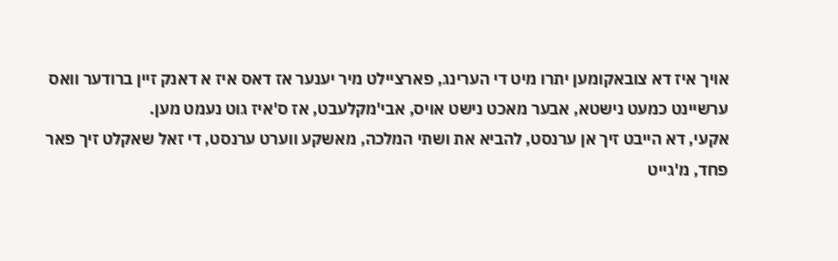אויך איז דא צובאקומען יתרו מיט די הערינג, פארציילט מיר יענער אז דאס איז א דאנק זיין ברודער וואס ערשיינט כמעט נישטא, אבער מאכט נישט אויס, אבי'מקלעבט, אז ס'איז גוט נעמט מען.
אקעי, דא הייבט זיך אן ערנסט, להביא את ושתי המלכה, מאשקע ווערט ערנסט, די זאל שאקלט זיך פאר פחד, מ'גייט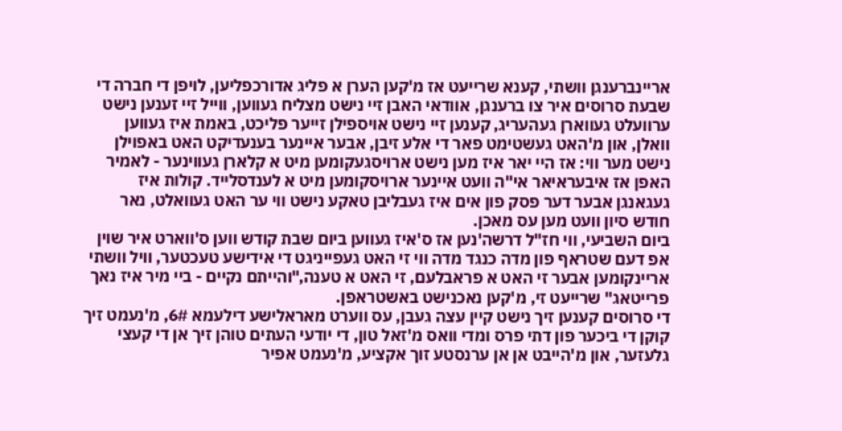אריינברענגן וושתי, קענא שרייעט אז מ'קען הערן א פליג אדורכפליען, לויפן די חברה די שבעת סרוסים איר צו ברענגן, אוודאי האבן זיי נישט מצליח געווען, ווייל זיי זענען נישט ערוועלט געווארן געהעריג, קענען זיי נישט אויספילן זייער פליכט, באמת איז געווען וואלן, און מ'האט געשטימט פאר די אלע זיבן, אבער איינער בענעדיקט האט באפוילן נישט מער ווי: אז היי יאר איז מען נישט ארויסגעקומען מיט א קלארן געווינער - לאמיר האפן אז איבעראיאר אי"ה וועט איינער ארויסקומען מיט א לענדסלייד. קולות איז געגאנגן אבער דער פסק פון אים איז געבליבן טאקע נישט ווי ער האט געוואלט, נאר חודש סיון וועט מען עס מאכן.
ביום השביעי, ווי חז"ל דרשה'נען אז ס'איז געווען ביום שבת קודש ווען ס'ווארט איר שוין אפ דעם שטראף פון מדה כנגד מדה ווי זי האט געפייניגט די אידישע טעכטער, וויל וושתי אריינקומען אבער זי האט א פראבלעם, זי האט א טענה,"והייתם נקיים - ביי מיר איז נאך פרייטאג" שרייעט זי, מ'קען נאכנישט באשטראפן.
די סרוסים קענען זיך נישט קיין עצה געבן, עס ווערט מאראלישע דילעמא 6#, מ'נעמט זיך קוקן די ביכער פון דתי פרס ומדי וואס מ'זאל טון, די יודעי העתים טוהן זיך אן די קעצי גלעזער, און מ'הייבט אן אן ערנסטע זוך אקציע, מ'נעמט אפיר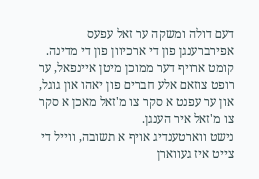דעם דולה ומשקה ער זאל עפעס אפירברענגן פון די ארכיוון פון די מדינה.
קומט ארויף דער ממוכן מיטן איינפאל, ער רופט צוזאם אלע חברים פון יאהו און גוגל, און ער עפנט א סקר צו מ'זאל מאכן א סקר צו מ'זאל איר הענגן.
נישט ווארטענדיג אויף א תשובה, ווייל די צייט איז געווארן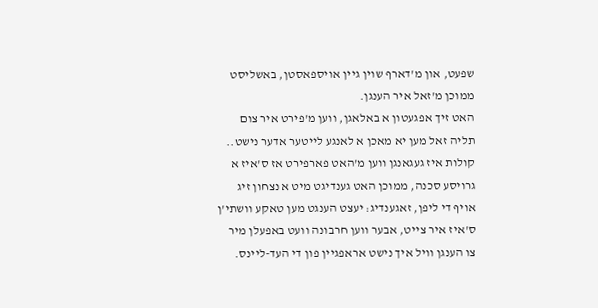שפעט, און מ'דארף שוין גיין אויספאסטן, באשליסט ממוכן מ'זאל איר הענגן.
האט זיך אפגעטון א באלאגן, ווען מ'פירט איר צום תליה זאל מען יא מאכן א לאנגע לייטער אדער נישט.. קולות איז געגאנגן ווען מ'האט פארפירט אז ס'איז א גרויסע סכנה, ממוכן האט גענדיגט מיט א נצחון זיג אויף די ליפן, זאגענדיג: יעצט הענגט מען טאקע וושתי'ן ס'איז איר צייט, אבער ווען חרבונה וועט באפעלן מיר צו הענגן וויל איך נישט אראפגיין פון די העד-ליינס.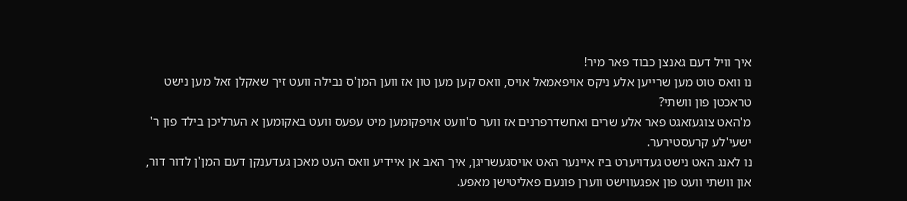איך וויל דעם גאנצן כבוד פאר מיר!
נו וואס טוט מען שרייען אלע ניקס אויפאמאל אויס, וואס קען מען טון אז ווען המן'ס נבילה וועט זיך שאקלן זאל מען נישט טראכטן פון וושתי?
מ'האט צוגעזאגט פאר אלע שרים ואחשדרפרנים אז ווער ס'וועט אויפקומען מיט עפעס וועט באקומען א הערליכן בילד פון ר' ישעי'לע קרעסטירער.
נו לאנג האט נישט געדויערט ביז איינער האט אויסגעשריגן, איך האב אן איידיע וואס העט מאכן געדענקן דעם המן'ן לדור דור, און וושתי וועט פון אפגעווישט ווערן פונעם פאליטישן מאפע.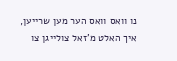נו וואס וואס הער מען שרייען, איך האלט מ'זאל צולייגן צו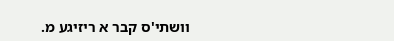וושתי'ס קבר א ריזיגע מ.